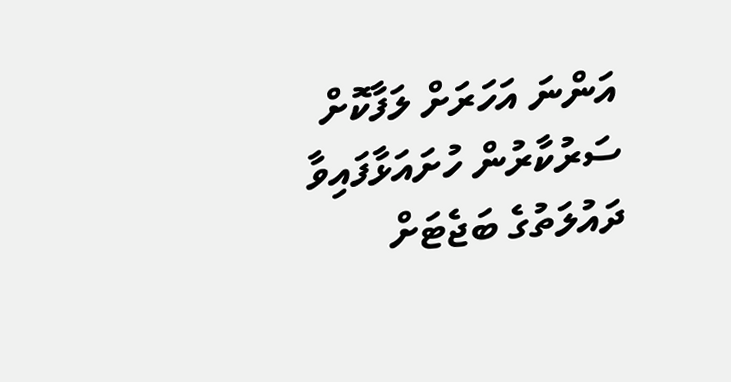އަންނަ އަހަރަށް ލަފާކޮށް ސަރުކާރުން ހުށައަޅާފައިވާ ދައުލަތުގެ ބަޖެޓަށް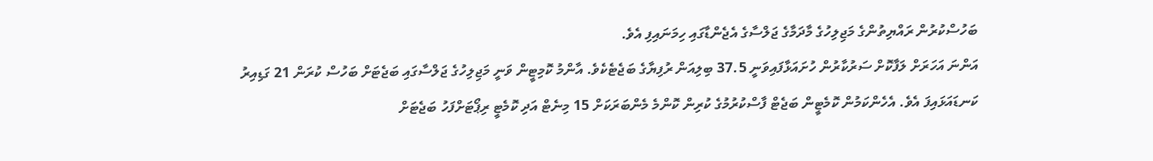ބަހުސްކުރުން ރައްޔިތުންގެ މަޖިލިހުގެ މާދަމާގެ ޖަލްސާގެ އެޖެންޑާގައި ހިމަނައިފި އެވެ.
އަންނަ އަހަރަށް ލަފާކޮށް ސަރުކާރުން ހުށައަޅާފައިވަނީ 37.5 ބިލިއަން ރުފިޔާގެ ބަޖެޓެކެވެ. އާންމު ކޮމިޓީން ވަނީ މަޖިލިހުގެ ޖަލްސާގައި ބަޖެޓަށް ބަހުސް ކުރަން 21 ގަޑިއިރު ކަނޑައަޅައިފަ އެވެ. އެހެންކަމުން ކޮމެޓީން ބަޖެޓް ފާސްކުރުމުގެ ކުރިން ކޮންމެ މެންބަރަކަށް 15 މިނެޓް އަދި ކޮމެޓީ ރިޕޯޓަށްފަހު ބަޖެޓަށް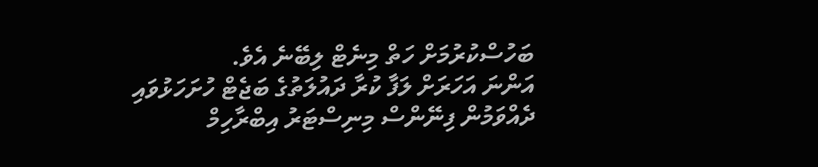ބަހުސްކުރުމަށް ހަތް މިނެޓް ލިބޭނެ އެވެ.
އަންނަ އަހަރަށް ލަފާ ކުރާ ދައުލަތުގެ ބަޖެޓް ހުށަހަޅުވައި ދެއްވަމުން ފިނޭންސް މިނިސްޓަރު އިބްރާހިމް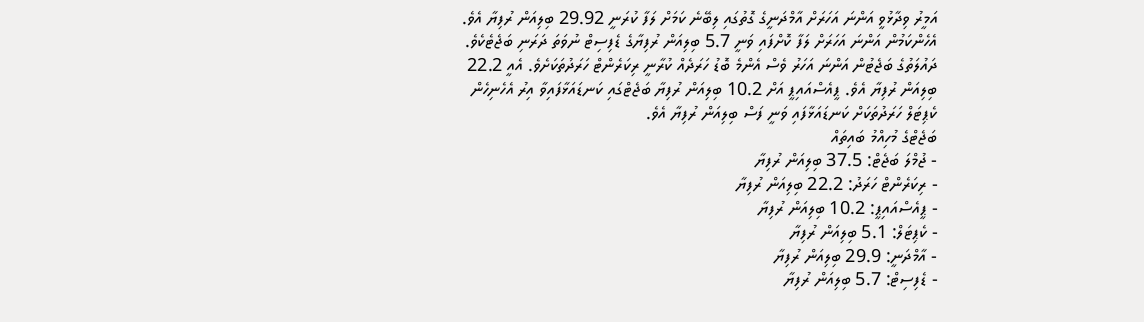އަމީރު ވިދާޅުވީ އަންނަ އަހަރަށް އާމްދަނީގެ ގޮތުގައި ލިބޭނެ ކަމަށް ލަފާ ކުރަނީ 29.92 ބިލިއަން ރުފިޔާ އެވެ. އެހެންކަމުން އަންނަ އަހަރަށް ލަފާ ކޮށްފައި ވަނީ 5.7 ބިލިއަން ރުފިޔާގެ ޑެފިސިޓް ނުވަތަ ދަރަނި ބަޖެޓެކެވެ.
ދައުލަތުގެ ބަޖެޓުން އަންނަ އަހަރު ވެސް އެންމެ ބޮޑު ހަރަދެއް ކުރާނީ ރިކަރެންޓް ހަރަދުތަކަށެވެ. އެއީ 22.2 ބިލިއަން ރުފިޔާ އެވެ. ޕީއެސްއައިޕީ އަށް 10.2 ބިލިއަން ރުފިޔާ ބަޖެޓްގައި ކަނޑައަޅާފައިވާ އިރު އެހެނިހެން ކެޕިޓަލް ހަރަދުތަކަށް ކަނޑައަޅާފައި ވަނީ ފަސް ބިލިއަން ރުފިޔާ އެވެ.
ބަޖެޓްގެ މުހިއްމު ބައިތައް
- ޖުމްލަ ބަޖެޓް: 37.5 ބިލިއަން ރުފިޔާ
- ރިކަރެންޓް ހަރަދު: 22.2 ބިލިއަން ރުފިޔާ
- ޕީއެސްއައިޕީ: 10.2 ބިލިއަން ރުފިޔާ
- ކެޕިޓަލް: 5.1 ބިލިއަން ރުފިޔާ
- އާމްދަނީ: 29.9 ބިލިއަން ރުފިޔާ
- ޑެފިސިޓް: 5.7 ބިލިއަން ރުފިޔާ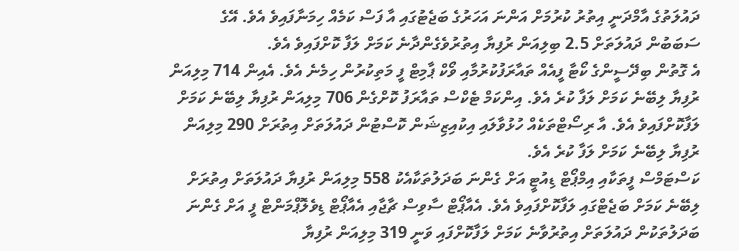ދައުލަތުގެ އާމްދަނީ އިތުރު ކުރުމަށް އަންނަ އަހަރުގެ ބަޖެޓުގައި އާ ފަސް ކަމެއް ހިމަނާފައިވެ އެވެ. އޭގެ ސަބަބުން ދައުލަތަށް 2.5 ބިލިއަން ރުފިޔާ އިތުރުވެގެންދާނެ ކަމަށް ލަފާ ކޮށްފައިވެ އެވެ.
އެ ގޮތުން ބިދޭސީންގެ ކޯޓާ ފީއެއް ތައާރަފުކުރުމާއި ވޯކް ޕާމިޓް ފީ މަތިކުރުން ހިމެނެ އެވެ. އެއިން 714 މިލިއަން ރުފިޔާ ލިބޭނެ ކަމަށް ލަފާ ކުރެ އެވެ. އިންކަމް ޓެކްސް ތައާރަފު ކޮށްގެން 706 މިލިއަން ރުފިޔާ ލިބޭނެ ކަމަށް ލަފާކޮށްފައިވެ އެވެ. އާ ރިސޯޓްތަކެއް ހުޅުވާލައި އިކުއިޒިޝަން ކޮސްޓުން ދައުލަތަށް އިތުރަށް 290 މިލިއަން ރުފިޔާ ލިބޭނެ ކަމަށް ލަފާ ކުރެ އެވެ.
ކަސްޓަމްސް ފީތަކާއި އިމްޕޯޓް ޑިއުޓީ އަށް ގެންނަ ބަދަލުތަކާއެކު 558 މިލިއަން ރުފިޔާ ދައުލަތަށް އިތުރަށް ލިބޭނެ ކަމަށް ބަޖެޓްގައި ލަފާކޮށްފައިވެ އެވެ. އެއާޕޯޓް ސާވިސް ޗާޖާއި އެއާޕޯޓް ޑިވެލޮޕްމަންޓް ފީ އަށް ގެންނަ ބަދަލުތަކުން ދައުލަތަށް އިތުރުވާނެ ކަމަށް ލަފާކޮށްފައި ވަނީ 319 މިލިއަން ރުފިޔާ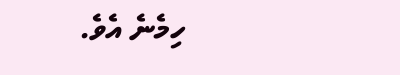ހިމެނެ އެވެ.